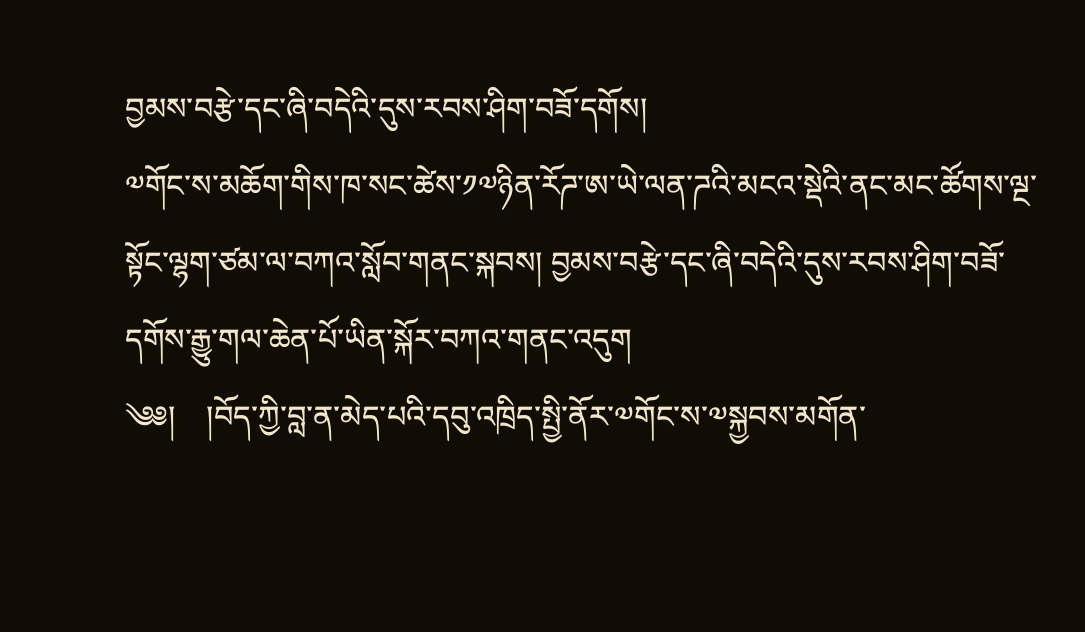བྱམས་བརྩེ་དང་ཞི་བདེའི་དུས་རབས་ཤིག་བཟོ་དགོས།
༧གོང་ས་མཆོག་གིས་ཁ་སང་ཚེས་༡༧ཉིན་རོཌ་ཨ་ཡེ་ལན་ཌའི་མངའ་སྡེའི་ནང་མང་ཚོགས་ལྔ་སྟོང་ལྷག་ཙམ་ལ་བཀའ་སློབ་གནང་སྐབས། བྱམས་བརྩེ་དང་ཞི་བདེའི་དུས་རབས་ཤིག་བཟོ་དགོས་རྒྱུ་གལ་ཆེན་པོ་ཡིན་སྐོར་བཀའ་གནང་འདུག
༄༅།    །བོད་ཀྱི་བླ་ན་མེད་པའི་དབུ་འཁྲིད་སྤྱི་ནོར་༧གོང་ས་༧སྐྱབས་མགོན་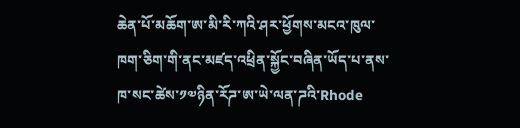ཆེན་པོ་མཆོག་ཨ་མི་རི་ཀའི་ཤར་ཕྱོགས་མངའ་ཁུལ་ཁག་ཅིག་གི་ནང་མཛད་འཕྲིན་སྐྱོང་བཞིན་ཡོད་པ་ནས་ཁ་སང་ཚེས་༡༧ཉིན་རོཌ་ཨ་ཡེ་ལན་ཌའི་Rhode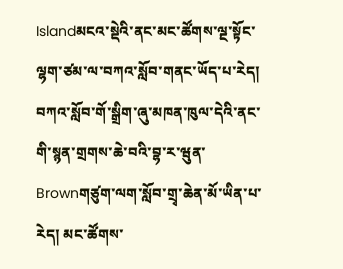Islandམངའ་སྡེའི་ནང་མང་ཚོགས་ལྔ་སྟོང་ལྷག་ཙམ་ལ་བཀའ་སློབ་གནང་ཡོད་པ་རེད། བཀའ་སློབ་གོ་སྒྲིག་ཞུ་མཁན་ཁུལ་དེའི་ནང་གི་སྙན་གྲགས་ཆེ་བའི་བྷ་ར་ཝུན་Brownགཙུག་ལག་སློབ་གྲྭ་ཆེན་མོ་ཡིན་པ་རེད། མང་ཚོགས་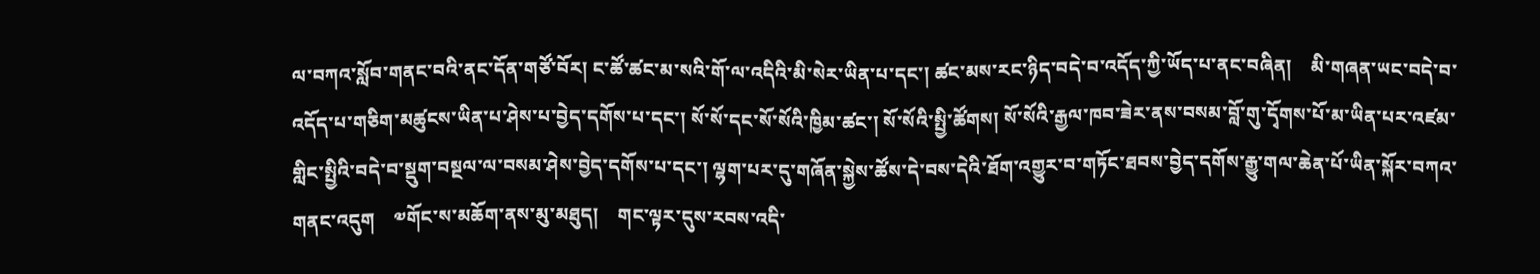ལ་བཀའ་སློབ་གནང་བའི་ནང་དོན་གཙོ་བོར། ང་ཚོ་ཚང་མ་སའི་གོ་ལ་འདིའི་མི་སེར་ཡིན་པ་དང་། ཚང་མས་རང་ཉིད་བདེ་བ་འདོད་ཀྱི་ཡོད་པ་ནང་བཞིན།    མི་གཞན་ཡང་བདེ་བ་འདོད་པ་གཅིག་མཚུངས་ཡིན་པ་ཤེས་པ་བྱེད་དགོས་པ་དང་། སོ་སོ་དང་སོ་སོའི་ཁྱིམ་ཚང་། སོ་སོའི་སྤྱི་ཚོགས། སོ་སོའི་རྒྱལ་ཁབ་ཟེར་ནས་བསམ་བློ་གུ་དྭོགས་པོ་མ་ཡིན་པར་འཛམ་གླིང་སྤྱིའི་བདེ་བ་སྡུག་བསྔལ་ལ་བསམ་ཤེས་བྱེད་དགོས་པ་དང་། ལྷག་པར་དུ་གཞོན་སྐྱེས་ཚོས་དེ་བས་དེའི་ཐོག་འགྱུར་བ་གཏོང་ཐབས་བྱེད་དགོས་རྒྱུ་གལ་ཆེན་པོ་ཡིན་སྐོར་བཀའ་གནང་འདུག    ༧གོང་ས་མཆོག་ནས་མུ་མཐུད།    གང་ལྟར་དུས་རབས་འདི་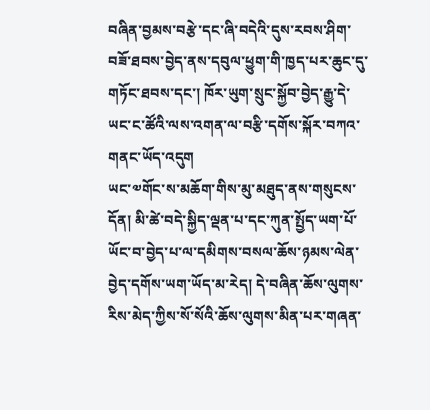བཞིན་བྱམས་བརྩེ་དང་ཞི་བདེའི་དུས་རབས་ཤིག་བཟོ་ཐབས་བྱེད་ནས་དབུལ་ཕྱུག་གི་ཁྱད་པར་ཆུང་དུ་གཏོང་ཐབས་དང་། ཁོར་ཡུག་སྲུང་སྐྱོབ་བྱེད་རྒྱུ་དེ་ཡང་ང་ཚོའི་ལས་འགན་ལ་བརྩི་དགོས་སྐོར་བཀའ་གནང་ཡོད་འདུག
ཡང་༧གོང་ས་མཆོག་གིས་མུ་མཐུད་ནས་གསུངས་དོན། མི་ཚེ་བདེ་སྐྱིད་ལྡན་པ་དང་ཀུན་སྤྱོད་ཡག་པོ་ཡོང་བ་བྱེད་པ་ལ་དམིགས་བསལ་ཆོས་ཉམས་ལེན་བྱེད་དགོས་ཡག་ཡོད་མ་རེད། དེ་བཞིན་ཆོས་ལུགས་རིས་མེད་ཀྱིས་སོ་སོའི་ཆོས་ལུགས་མིན་པར་གཞན་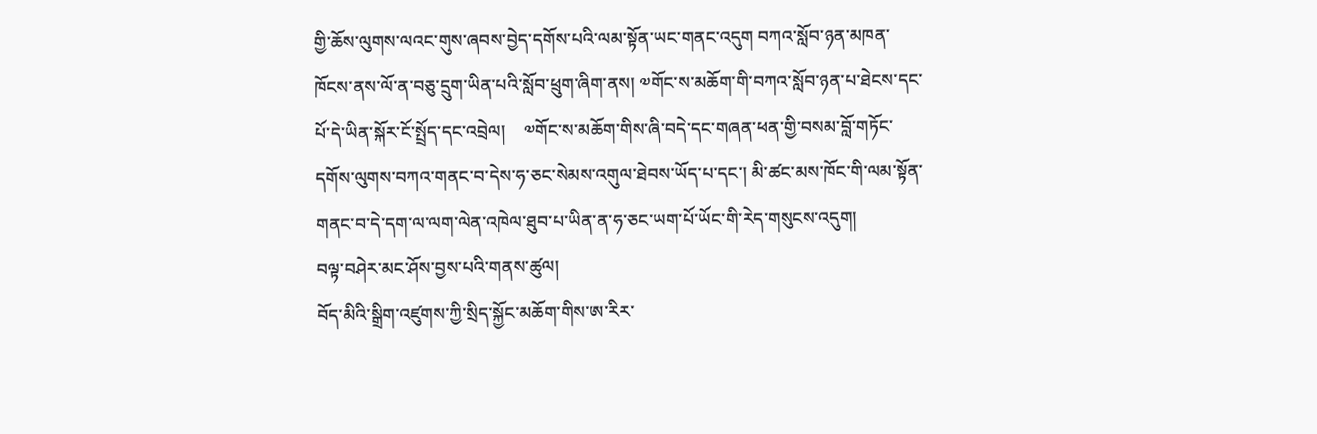གྱི་ཆོས་ལུགས་ལའང་གུས་ཞབས་བྱེད་དགོས་པའི་ལམ་སྟོན་ཡང་གནང་འདུག བཀའ་སློབ་ཉན་མཁན་ཁོངས་ནས་ལོ་ན་བཅུ་དྲུག་ཡིན་པའི་སློབ་ཕྲུག་ཞིག་ནས། ༧གོང་ས་མཆོག་གི་བཀའ་སློབ་ཉན་པ་ཐེངས་དང་པོ་དེ་ཡིན་སྐོར་ངོ་སྤྲོད་དང་འབྲེལ།    ༧གོང་ས་མཆོག་གིས་ཞི་བདེ་དང་གཞན་ཕན་གྱི་བསམ་བློ་གཏོང་དགོས་ལུགས་བཀའ་གནང་བ་དེས་ཧ་ཅང་སེམས་འགུལ་ཐེབས་ཡོད་པ་དང་། མི་ཚང་མས་ཁོང་གི་ལམ་སྟོན་གནང་བ་དེ་དག་ལ་ལག་ལེན་འཁེལ་ཐུབ་པ་ཡིན་ན་ཧ་ཅང་ཡག་པོ་ཡོང་གི་རེད་གསུངས་འདུག།
བལྟ་བཤེར་མང་ཤོས་བྱས་པའི་གནས་ཚུལ།
བོད་མིའི་སྒྲིག་འཛུགས་ཀྱི་སྲིད་སྐྱོང་མཆོག་གིས་ཨ་རིར་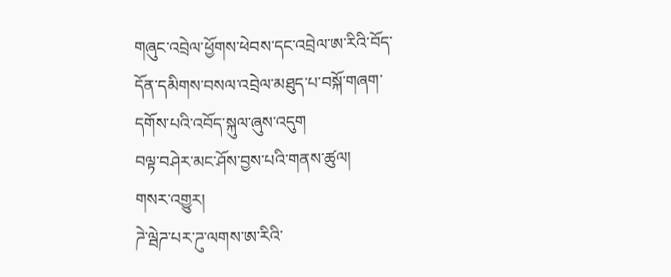གཞུང་འབྲེལ་ཕྱོགས་ཕེབས་དང་འབྲེལ་ཨ་རིའི་བོད་དོན་དམིགས་བསལ་འབྲེལ་མཐུད་པ་བསྐོ་གཞག་དགོས་པའི་འབོད་སྐུལ་ཞུས་འདུག
བལྟ་བཤེར་མང་ཤོས་བྱས་པའི་གནས་ཚུལ།
གསར་འགྱུར།
ཌེ་ལྦེཌ་པར་ཌུ་ལགས་ཨ་རིའི་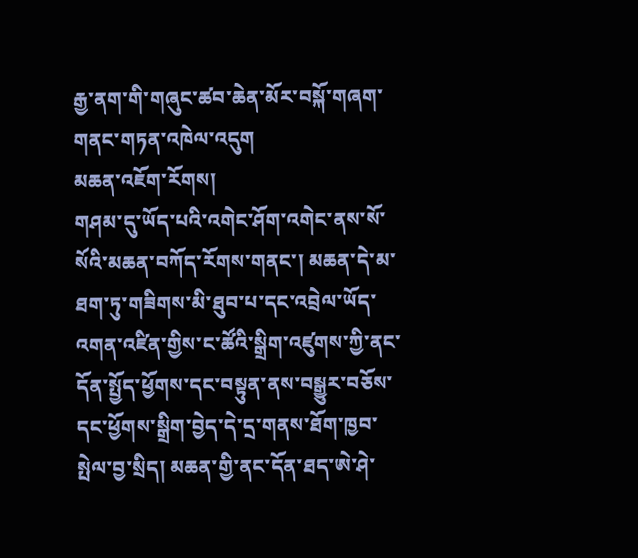རྒྱ་ནག་གི་གཞུང་ཚབ་ཆེན་མོར་བསྐོ་གཞག་གནང་གཏན་འཁེལ་འདུག
མཆན་འཇོག་རོགས།
གཤམ་དུ་ཡོད་པའི་འགེང་ཤོག་འགེང་ནས་སོ་སོའི་མཆན་བཀོད་རོགས་གནང་། མཆན་དེ་མ་ཐག་ཏུ་གཟིགས་མི་ཐུབ་པ་དང་འབྲེལ་ཡོད་འགན་འཛིན་གྱིས་ང་ཚོའི་སྒྲིག་འཛུགས་ཀྱི་ནང་དོན་སྤྱོད་ཕྱོགས་དང་བསྟུན་ནས་བསྒྱུར་བཅོས་དང་ཕྱོགས་སྒྲིག་བྱེད་དེ་དྲ་གནས་ཐོག་ཁྱབ་སྤེལ་བྱ་སྲིད། མཆན་གྱི་ནང་དོན་ཐད་ཨེ་ཤེ་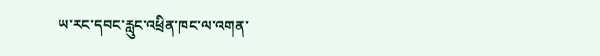ཡ་རང་དབང་རླུང་འཕྲིན་ཁང་ལ་འགན་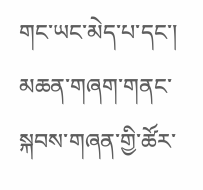གང་ཡང་མེད་པ་དང་། མཆན་གཞག་གནང་སྐབས་གཞན་གྱི་ཚོར་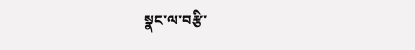སྣང་ལ་བརྩི་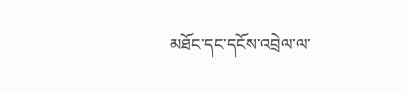མཐོང་དང་དངོས་འབྲེལ་ལ་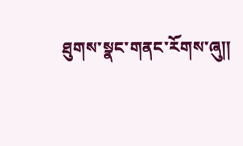ཐུགས་སྣང་གནང་རོགས་ཞུ༎